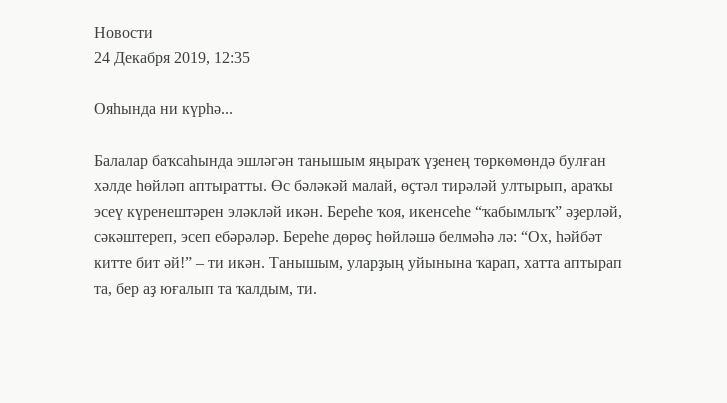Новости
24 Декабря 2019, 12:35

Ояһында ни күрһә...

Балалар баҡсаһында эшләгән танышым яңыраҡ үҙенең төркөмөндә булған хәлде һөйләп аптыратты. Өс бәләкәй малай, өҫтәл тирәләй ултырып, араҡы эсеү күренештәрен эләкләй икән. Береһе ҡоя, икенсеһе “ҡабымлыҡ” әҙерләй, сәкәштереп, эсеп ебәрәләр. Береһе дөрөҫ һөйләшә белмәһә лә: “Ох, һәйбәт китте бит әй!” – ти икән. Танышым, уларҙың уйынына ҡарап, хатта аптырап та, бер аҙ юғалып та ҡалдым, ти.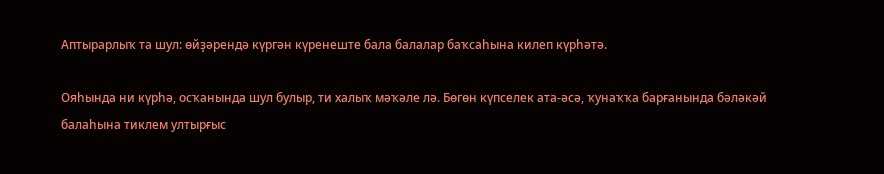Аптырарлыҡ та шул: өйҙәрендә күргән күренеште бала балалар баҡсаһына килеп күрһәтә.

Ояһында ни күрһә, осҡанында шул булыр, ти халыҡ мәҡәле лә. Бөгөн күпселек ата-әсә, ҡунаҡҡа барғанында бәләкәй балаһына тиклем ултырғыс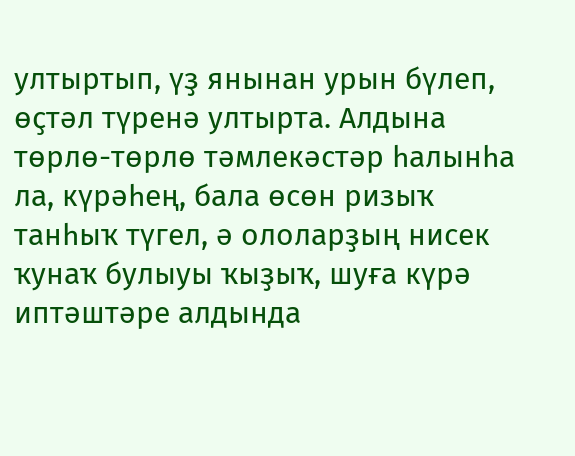ултыртып, үҙ янынан урын бүлеп, өҫтәл түренә ултырта. Алдына төрлө-төрлө тәмлекәстәр һалынһа ла, күрәһең, бала өсөн ризыҡ танһыҡ түгел, ә ололарҙың нисек ҡунаҡ булыуы ҡыҙыҡ, шуға күрә иптәштәре алдында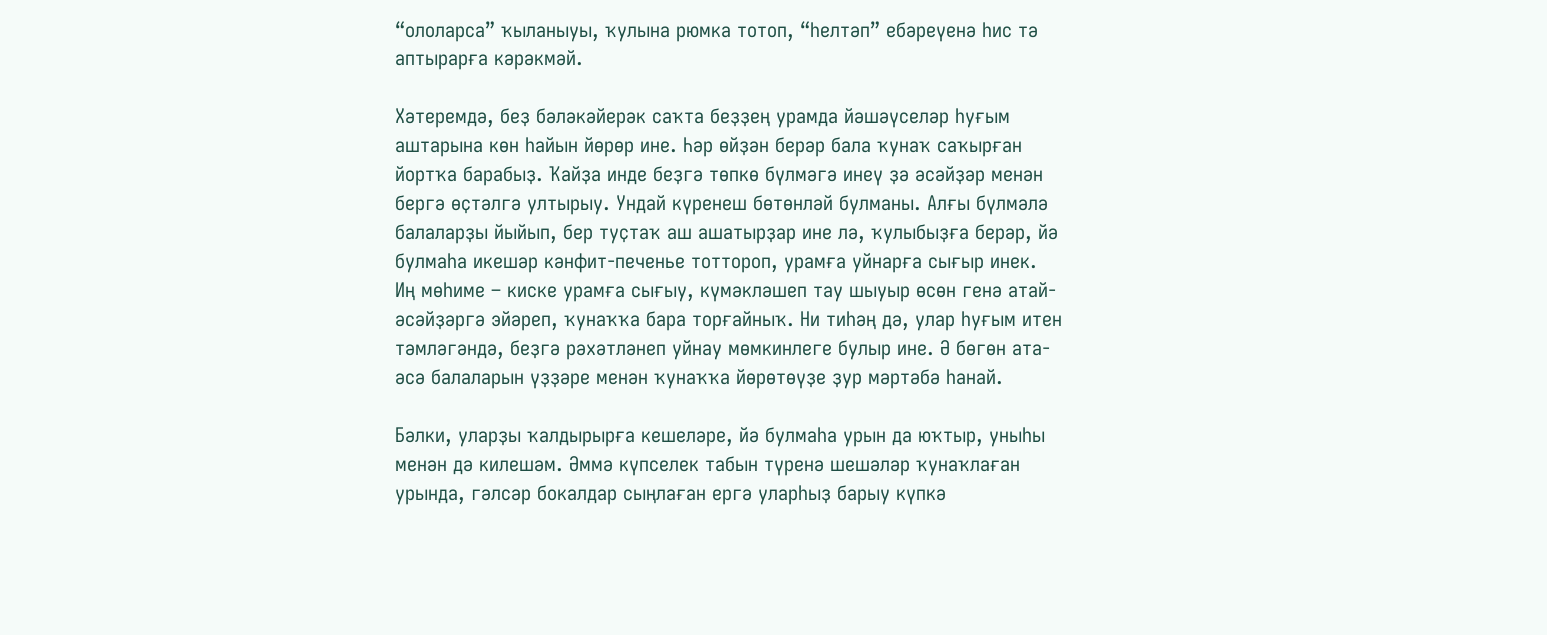“ололарса” ҡыланыуы, ҡулына рюмка тотоп, “һелтәп” ебәреүенә һис тә аптырарға кәрәкмәй.

Хәтеремдә, беҙ бәләкәйерәк саҡта беҙҙең урамда йәшәүселәр һуғым аштарына көн һайын йөрөр ине. Һәр өйҙән берәр бала ҡунаҡ саҡырған йортҡа барабыҙ. Ҡайҙа инде беҙгә төпкө бүлмәгә инеү ҙә әсәйҙәр менән бергә өҫтәлгә ултырыу. Ундай күренеш бөтөнләй булманы. Алғы бүлмәлә балаларҙы йыйып, бер туҫтаҡ аш ашатырҙар ине лә, ҡулыбыҙға берәр, йә булмаһа икешәр кәнфит-печенье тоттороп, урамға уйнарға сығыр инек. Иң мөһиме – киске урамға сығыу, күмәкләшеп тау шыуыр өсөн генә атай-әсәйҙәргә эйәреп, ҡунаҡҡа бара торғайныҡ. Ни тиһәң дә, улар һуғым итен тәмләгәндә, беҙгә рәхәтләнеп уйнау мөмкинлеге булыр ине. Ә бөгөн ата-әсә балаларын үҙҙәре менән ҡунаҡҡа йөрөтөүҙе ҙур мәртәбә һанай.

Бәлки, уларҙы ҡалдырырға кешеләре, йә булмаһа урын да юҡтыр, уныһы менән дә килешәм. Әммә күпселек табын түренә шешәләр ҡунаҡлаған урында, гәлсәр бокалдар сыңлаған ергә уларһыҙ барыу күпкә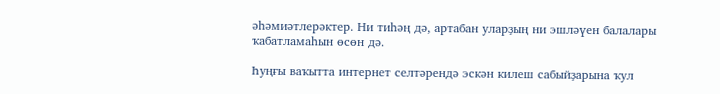әһәмиәтлерәктер. Ни тиһәң дә, артабан уларҙың ни эшләүен балалары ҡабатламаһын өсөн дә.

Һуңғы ваҡытта интернет селтәрендә эскән килеш сабыйҙарына ҡул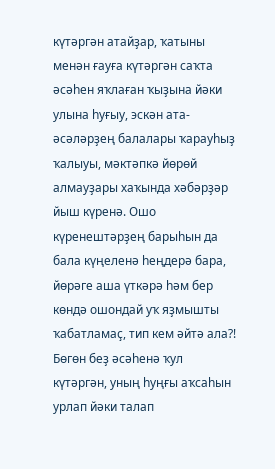күтәргән атайҙар, ҡатыны менән ғауға күтәргән саҡта әсәһен яҡлаған ҡыҙына йәки улына һуғыу, эскән ата-әсәләрҙең балалары ҡарауһыҙ ҡалыуы, мәктәпкә йөрөй алмауҙары хаҡында хәбәрҙәр йыш күренә. Ошо күренештәрҙең барыһын да бала күңеленә һеңдерә бара, йөрәге аша үткәрә һәм бер көндә ошондай уҡ яҙмышты ҡабатламаҫ, тип кем әйтә ала?! Бөгөн беҙ әсәһенә ҡул күтәргән, уның һуңғы аҡсаһын урлап йәки талап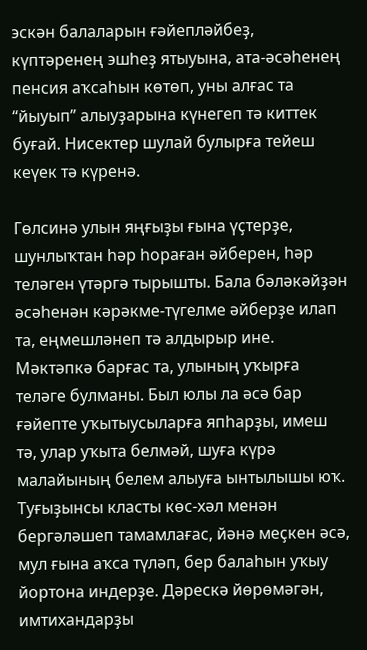эскән балаларын ғәйепләйбеҙ, күптәренең эшһеҙ ятыуына, ата-әсәһенең пенсия аҡсаһын көтөп, уны алғас та “йыуып” алыуҙарына күнегеп тә киттек буғай. Нисектер шулай булырға тейеш кеүек тә күренә.

Гөлсинә улын яңғыҙы ғына үҫтерҙе, шунлыҡтан һәр һораған әйберен, һәр теләген үтәргә тырышты. Бала бәләкәйҙән әсәһенән кәрәкме-түгелме әйберҙе илап та, еңмешләнеп тә алдырыр ине. Мәктәпкә барғас та, улының уҡырға теләге булманы. Был юлы ла әсә бар ғәйепте уҡытыусыларға япһарҙы, имеш тә, улар уҡыта белмәй, шуға күрә малайының белем алыуға ынтылышы юҡ. Туғыҙынсы класты көс-хәл менән бергәләшеп тамамлағас, йәнә меҫкен әсә, мул ғына аҡса түләп, бер балаһын уҡыу йортона индерҙе. Дәрескә йөрөмәгән, имтихандарҙы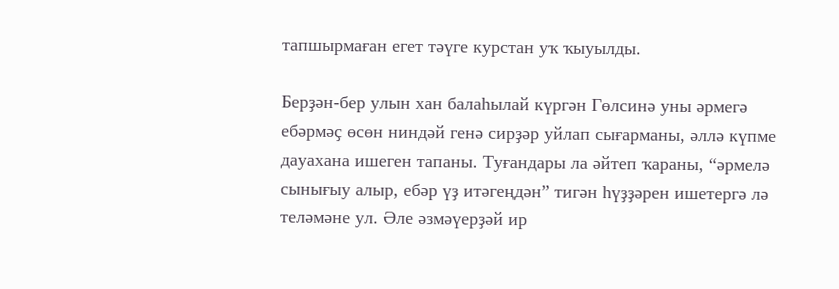тапшырмаған егет тәүге курстан уҡ ҡыуылды.

Берҙән-бер улын хан балаһылай күргән Гөлсинә уны әрмегә ебәрмәҫ өсөн ниндәй генә сирҙәр уйлап сығарманы, әллә күпме дауахана ишеген тапаны. Туғандары ла әйтеп ҡараны, “әрмелә сынығыу алыр, ебәр үҙ итәгеңдән” тигән һүҙҙәрен ишетергә лә теләмәне ул. Әле әзмәүерҙәй ир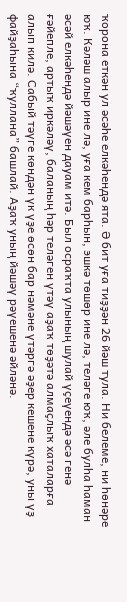ҡорона еткән ул әсәһе елкәһендә ята. Ә бит уға тиҙҙән 26 йәш тула. Ни белеме, ни һөнәре юҡ. Кәләш алыр ине лә, уға кем барһын, эшкә төшөр ине лә, теләге юҡ, әле булһа һаман әсәй елкәһендә йәшәүен дауам итә. Был осраҡта улының шулай үҫеүендә әсә генә ғәйепле, артыҡ иркәләү, баланың һәр теләген үтәү аҙаҡ төҙәтә алмаҫлыҡ хаталарға алып килә. Сабый тәүге көндән үк үҙе өсөн бар нәмәне үтәргә әҙер кешене күрә, уны үҙ файҙаһына “ҡуллана” башлай. Аҙаҡ уның йәшәү рәүешенә әйләнә.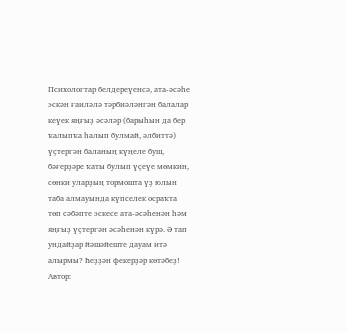Психологтар белдереүенсә, ата-әсәһе эскән ғаиләлә тәрбиәләнгән балалар кеүек яңғыҙ әсәләр (барыһын да бер ҡалыпҡа һалып булмай, әлбиттә) үҫтергән баланың күңеле буш, бәғерҙәре ҡаты булып үҫеүе мөмкин, сөнки уларҙың тормошта үҙ юлын таба алмауында күпселек осраҡта төп сәбәпте эскесе ата-әсәһенән һәм яңғыҙ үҫтергән әсәһенән күрә. Ә тап ундайҙар йәшәйеште дауам итә алырмы? Һеҙҙән фекерҙәр көтәбеҙ!
Автор: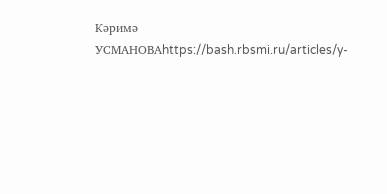Кәримә УСМАНОВАhttps://bash.rbsmi.ru/articles/y-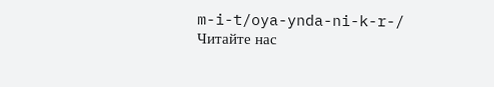m-i-t/oya-ynda-ni-k-r-/
Читайте нас